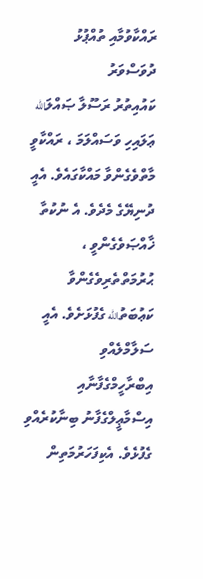ރައްކާވުމާއި ތުއްޕުޅު ދުވަސްވަރު
ކައުއިތުރު ރަސޫލާ ޞައްލަالله ޢަލައިހި ވަސައްލަމަ ، ރައްކާވީ މާތްވެގެންވާ މައްކާގައެވެ. އެއީ ދުނިޔޭގެ މެދެވެ. އެ ނުކުތާ ޚާއްޞަވެގެންވީ ، ޙުރުމަތްތެރިވެގެންވާ ކަޢުބަތުالله ގެފުޅަށެވެ. އެއީ ސަލާމްލެއްވި އިބްރާހީމްގެފާނާއި އިސްމާޢީލްގެފާނު ބިނާކުރެއްވި ގެފުޅެވެ. އެކިފަހަރުމަތިން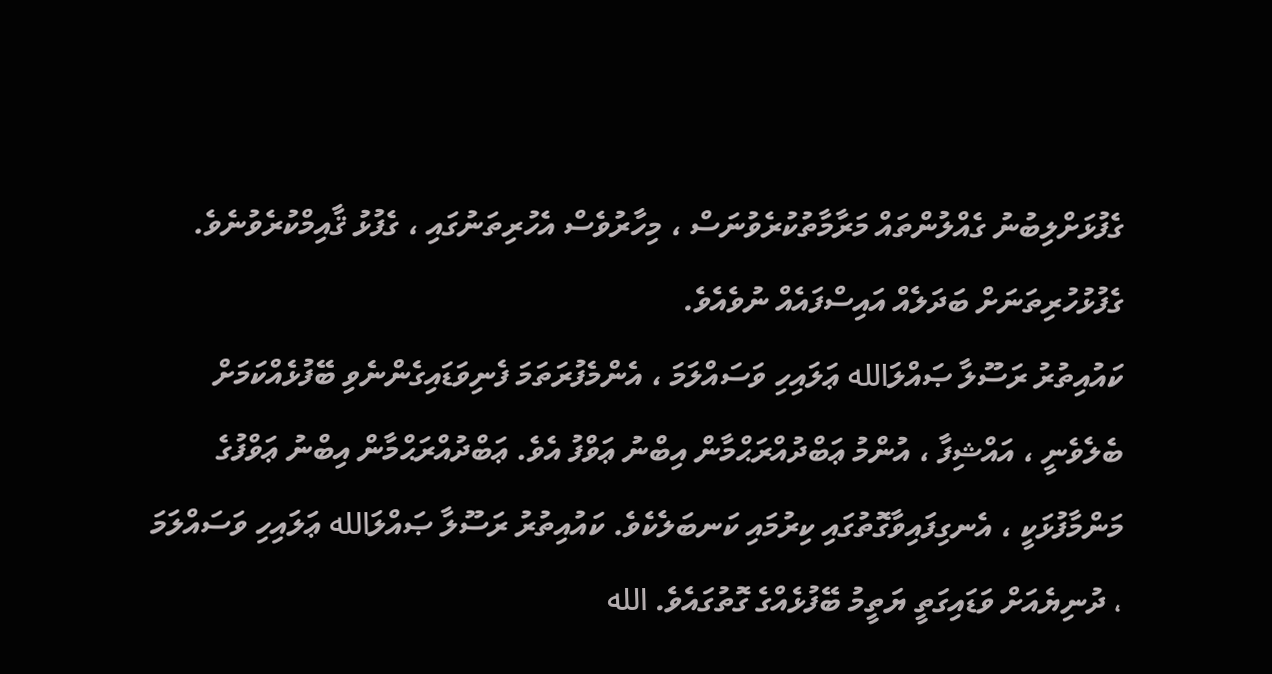ގެފުޅަށްލިބުނު ގެއްލުންތައް މަރާމާތުކުރެވުނަސް ، މިހާރުވެސް އެހުރިތަނުގައި ، ގެފުޅު ޤާއިމްކުރެވުނެވެ. ގެފުޅުހުރިތަނަށް ބަދަލެއް އައިސްފައެއް ނުވެއެވެ.
ކައުއިތުރު ރަސޫލާ ޞައްލަالله ޢަލައިހި ވަސައްލަމަ ، އެންމެފުރަތަމަ ފެނިވަޑައިގެންނެވި ބޭފުޅެއްކަމަށް ބެލެވެނީ ، އައްޝިފާ ، އުންމު ޢަބްދުއްރަޙްމާން އިބްނު ޢަވްފު އެވެ. ޢަބްދުއްރަޙްމާން އިބްނު ޢަވްފުގެ މަންމާފުޅަކީ ، އެނގިފައިވާގޮތުގައި ކިރުމައި ކަނބަލެކެވެ. ކައުއިތުރު ރަސޫލާ ޞައްލަالله ޢަލައިހި ވަސައްލަމަ ، ދުނިޔެއަށް ވަޑައިގަތީ ޔަތީމު ބޭފުޅެއްގެ ގޮތުގައެވެ. الله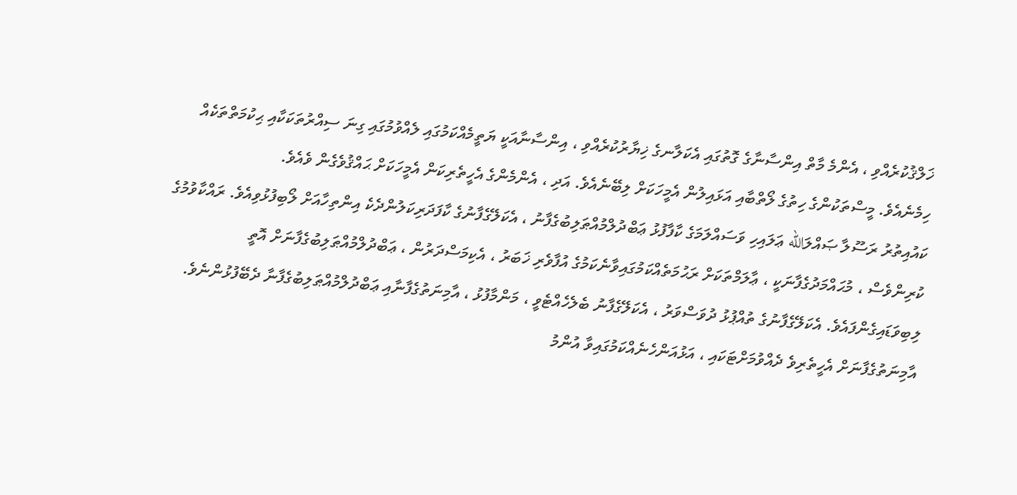ޚަލްޤުކުރެއްވި ، އެންމެ މާތް އިންސާނާގެ ގޮތުގައި އެކަލާނގެ ޚިޔާރުކުރެއްވި ، އިންސާނާއަކީ ޔަތީމެއްކަމުގައި ލެއްވުމުގައި ގިނަ ސިއްރުތަކަކާއި ޙިކުމަތްތަކެއް ހިމެނެއެވެ. މީސްތަކުންގެ ހިތުގެ ލޯތްބާއި އަޅައިލުން އެމީހަކަށް ލިބޭނެއެވެ. އަދި ، އެންމެންގެ އެހީތެރިކަން އެމީހަކަށް ޙައްޤުވެގެން ވެއެވެ.
ކައުއިތުރު ރަސޫލާ ޞައްލަالله ޢަލައިހި ވަސައްލަމަގެ ކާފާފުޅު ޢަބްދުލްމުއްޠަލިބުގެފާނު ، އެކަލޭގެފާނުގެ ކާފަދަރިކަލުންދެކެ އިންތިހާއަށް ލޯބިފުޅުވިއެވެ. ރައްކާވުމުގެ ކުރިންވެސް ، މުޙައްމަދުގެފާނަކީ ، ޢާލަމްތަކަށް ރަޙުމަތެއްކަމުގައިވާނެކަމުގެ އުފާވެރި ޚަބަރު ، އެކިމަސްދަރުން ، ޢަބްދުލްމުއްޠަލިބުގެފާނަށް އޮތީ ލިބިވަޑައިގެންފައެވެ. އެކަލޭގެފާނުގެ ތުއްޕުޅު ދުވަސްވަރު ، އެކަލޭގެފާނު ބެލެހެއްޓެވީ ، މަންމާފުޅު ، އާމިނަތުގެފާނާއި ޢަބްދުލްމުއްޠަލިބުގެފާނާ ދެބޭފުޅުންނެވެ. އާމިނަތުގެފާނަށް އެހީތެރިވެ ދެއްވުމަށްޓަކައި ، އަޅުއަންހެނެއްކަމުގައިވާ އުންމު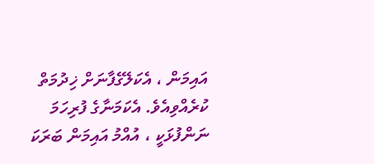އައިމަން ، އެކަލޭގެފާނަށް ޚިދުމަތް ކުރެއްވިއެވެ. އެކަމަނާގެ ފުރިހަމަ ނަންފުޅަކީ ، އުއްމު އައިމަން ބަރަކަ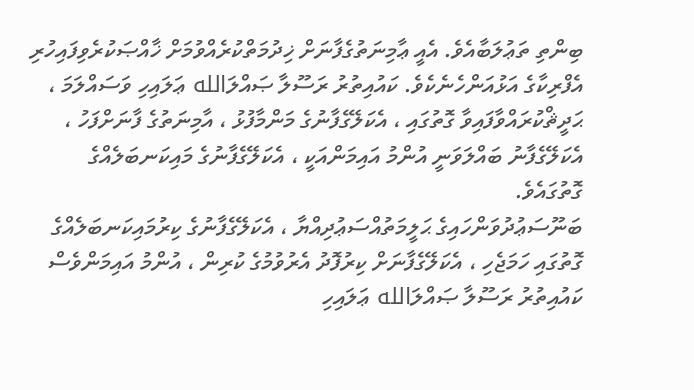ބިންތި ތަޢުލަބާއެވެ. އެއީ ޢާމިނަތުގެފާނަށް ޚިދުމަތްކުރެއްވުމަށް ޚާއްޞަކުރެވިފައިހުރި އެފްރިކާގެ އަޅުއަންހެނެކެވެ. ކައުއިތުރު ރަސޫލާ ޞައްލަالله ޢަލައިހި ވަސައްލަމަ ، ޙަދީޘްކުރައްވާފައިވާ ގޮތުގައި ، އެކަލޭގެފާނުގެ މަންމާފުޅު ، އާމިނަތުގެ ފާނަށްފަހު ، އެކަލޭގެފާނު ބައްލަވަނީ އުންމު އައިމަންއަކީ ، އެކަލޭގެފާނުގެ މައިކަނބަލެއްގެ ގޮތުގައެވެ.
ބަނޫސަޢުދުވަންހައިގެ ޙަލީމަތުއްސަޢުދިއްޔާ ، އެކަލޭގެފާނުގެ ކިރުމައިކަނބަލެއްގެ ގޮތުގައި ހަމަޖެހި ، އެކަލޭގެފާނަށް ކިރުފޮދު އެރުވުމުގެ ކުރިން ، އުންމު އައިމަންވެސް ކައުއިތުރު ރަސޫލާ ޞައްލަالله ޢަލައިހި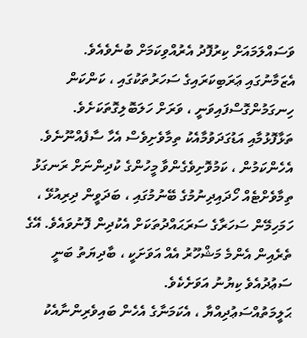ވަސައްލަމައަށް ކިރުފޮދު އެރުއްވިކަމަށް ބުނެވެއެވެ.
އެޒަމާނުގައި ޢަރަބިކަރައިގެ ސަހަރުތަކުގައި ، ކަންކަން ހިނގަމުންގޮސްފައިވަނީ ، ވަރަށް ހަލަބޮލިގޮތަކަށެވެ. ތަޅާފޮޅުމާއި އަޑުގަދަވުމާއެކު ތިމާވެށިވެސް އެހާ ސާފެއްނޫނެވެ. އެހެންކަމުން ، ކަމުވޮށިވެގެންވާ މީހުންގެ ކުދިންނަށް ރަނގަޅު ތިމާވެށްޓެއް ހޯދައިދިނުމުގެ ބޭނުމުގައި ، ބަދަވީން ދިރިއުޅޭ ، ހަމަހިމޭން ސަހަރާގެ ސަރަޙައްދުތަކަށް އެކުދިން ފޮނުވައެވެ. އޭގެ ތެރެއިން އެންމެ މަޝްހޫރު އެއް އަވަށަކީ ، ބާދިޔަތު ބަނީ ސަޢުދުއެވެ ކިޔުނު އަވަށެކެވެ.
ޙަލީމަތުއްސަޢުދިއްޔާ ، އެކަމަނާގެ އެހެން ބައިވެރިންނާއެކު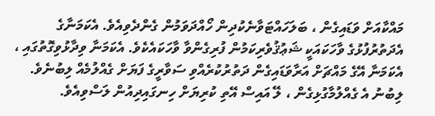މައްކާއަށް ވަޑައިގެން ، ބަލަހައްޓަވާނެކުދިން ހޯއްދަވަމުން ގެންދެވިއެވެ. އެކަމަނާގެ އެދަތުރުފުޅުގެ ވާހަކައަކީ ޝަޢުޤުވެރިކަމުން ފުރިގެންވާ ވާހަކައެކެވެ. އެކަމަނާ ވިދާޅުވިގޮތުގައި ، އެކަމަނާ އޭގެ މައްޗަށް އަރާވަޑައިގެން ދަތުރުކުރެއްވި ސަވާރީގެ ފަޔަށް ގެއްލުމެއް ލިބުނެވެ. ލިބުނު އެ ގެއްލުމާގުޅިގެން ، ލޭ އައިސް އޭތި ކުރިޔަށް ހިނގައިދިއުން ލަސްވިއެވެ.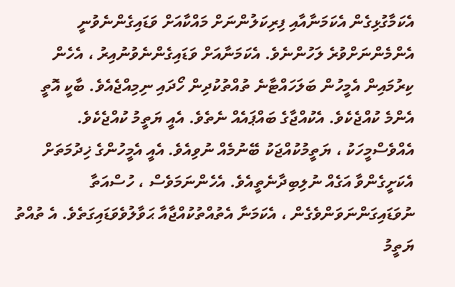އެކަމާގުޅިގެން އެކަމަނާއާއި ފިރިކަލުންނަށް މައްކާއަށް ވަޑައިގެންނެވުނީ އެންމެންނަށްވުރެ ލަހުންނެވެ. އެކަމަނާއަށް ވަޑައިގެންނެވުނުއިރު ، އެހެން ކިރުމައިން އެމީހުން ބަލަހައްޓާނެ ތުއްތުކުދިން ހޯދައި ނިމިއްޖެއެވެ. ބާކީ އޮތީ އެންމެ ކުއްޖެކެވެ. އެކުއްޖާގެ ބައްޕައެއް ނެތެވެ. އެއީ ޔަތީމު ކުއްޖެކެވެ. އެއްވެސްމީހަކު ، ޔަތީމުކުއްޖަކު ބޭނުމެއް ނުވިއެވެ. އެއީ އެމީހުންގެ ޚިދުމަތަށް އެކަށީގެންވާ އަގެއް ނުލިބިދާނެތީއެވެ. އެހެންނަމަވެސް ، ހުސްއަތާ ނުވަޑައިގަންނަވަންވެގެން ، އެކަމަނާ އެތުއްތުކުއްޖާއާ ޙަވާލުވެވަޑައިގަތެވެ. އެ ތުއްތު ޔަތީމު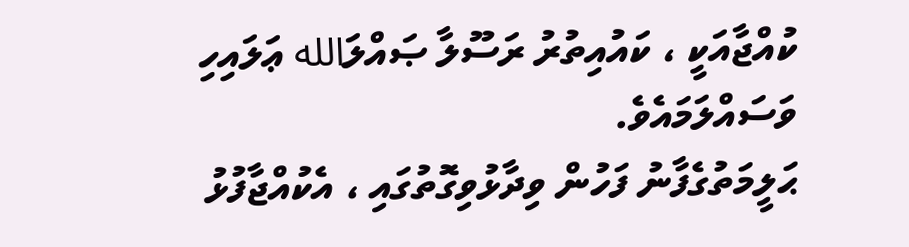ކުއްޖާއަކީ ، ކައުއިތުރު ރަސޫލާ ޞައްލަالله ޢަލައިހި ވަސައްލަމައެވެ.
ޙަލީމަތުގެފާނު ފަހުން ވިދާޅުވިގޮތުގައި ، އެކުއްޖާފުޅު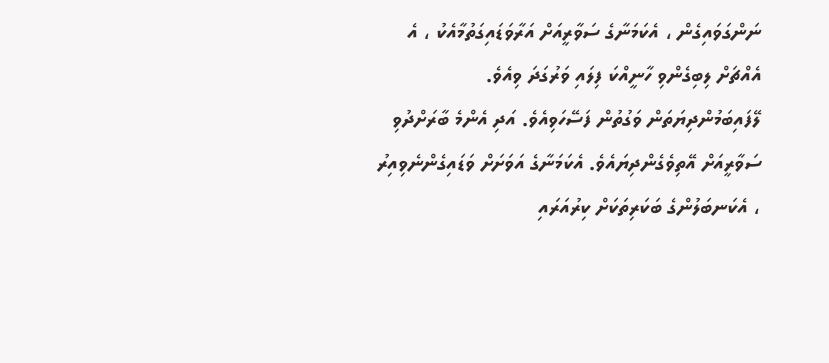ނަންގަވައިގެން ، އެކަމަނާގެ ސަވާރީއަށް އަރާވަޑައިގަތުމާއެކު ، އެ އެއްޗަށް ލިބިގެންވި ހާނީއްކަ ފިލައި ވަރުގަދަ ވިއެވެ. ލޭފައިބަމުންދިޔަތަން ވަގުތުން ފަސޭހަވިއެވެ. އަދި އެންމެ ބާރަށްދުވި ސަވާރީއަށް އޭތިވެގެންދިޔައެވެ. އެކަމަނާގެ އަވަށަށް ވަޑައިގެންނެވިއިރު ، އެކަނބަލުންގެ ބަކަރިތަކަށް ކިރުއަރައި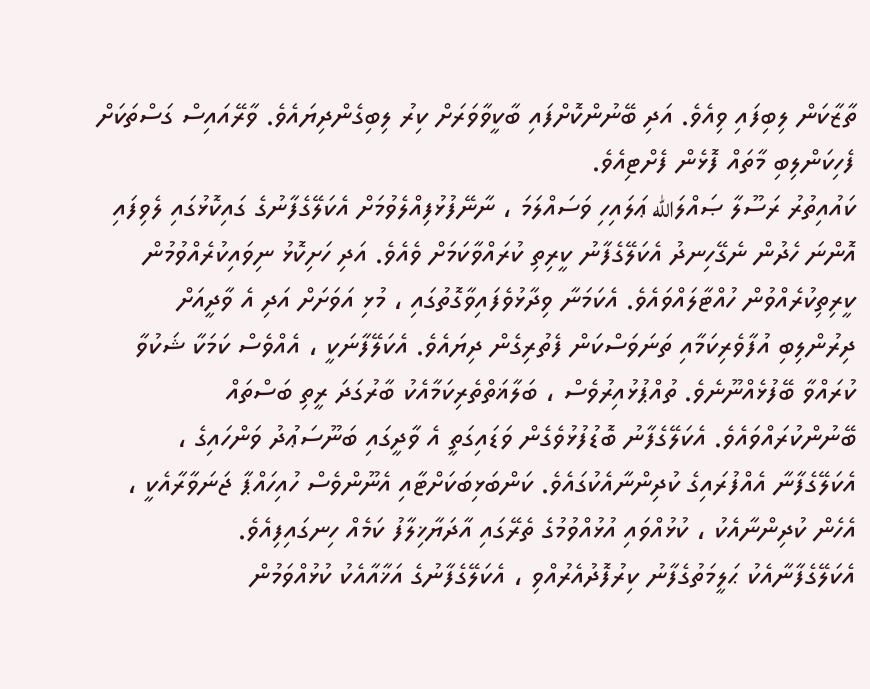ތާޒާކަން ލިބިފައި ވިއެވެ. އަދި ބޭނުންކޮށްފައި ބާކީވާވަރަށް ކިރު ލިބިގެންދިޔައެވެ. ވާރޭއައިސް ގަސްތަކަށް ފެހިކަންލިބި މާތައް ފޮޅެން ފެށްޓިއެވެ.
ކައުއިތުރު ރަސޫލާ ޞައްލަالله ޢަލައިހި ވަސައްލަމަ ، ނާނޭފުޅުފިއްލެވުމަށް އެކަލޭގެފާނުގެ ގައިކޮޅުގައި ލެވިފައި އޮންނަ ހެދުން ނެގޭހިނދު އެކަލޭގެފާނު ކީރިތި ކުރައްވާކަމަށް ވެއެވެ. އަދި ހަށިކޮޅު ނިވައިކުރެއްވުމުން ކީރިތިކުރެއްވުން ހުއްޓާލައްވައެވެ. އެކަމަނާ ވިދާޅުވެފައިވާގޮތުގައި ، މުޅި އަވަށަށް އަދި އެ ވާދީއަށް ދިރުންލިބި އުފާވެރިކަމާއި ތަނަވަސްކަން ފެތުރިގެން ދިޔައެވެ. އެކަލޭފާނަކީ ، އެއްވެސް ކަމަކާ ޝަކުވާ ކުރައްވާ ބޭފުޅެއްނޫނެވެ. ތުއްޕުޅުއިރުވެސް ، ބަލާޣަތްތެރިކަމާއެކު ބާރުގަދަ ރީތި ބަސްތައް ބޭނުންކުރައްވައެވެ. އެކަލޭގެފާނު ބޮޑުފުޅުވެގެން ވަޑައިގަތީ އެ ވާދީގައި ބަނޫސަޢުދު ވަންހައިގެ ، އެކަލޭގެފާނާ އެއްފުރައިގެ ކުދިންނާއެކުގައެވެ. ކަންބަޅިބަކަށްޓާއި އެނޫންވެސް ހުއިހައްޕާ ޖަނަވާރާއެކީ ، އެހެން ކުދިންނާއެކު ، ކުޅުއްވައި އުޅުއްވުމުގެ ތެރޭގައި އާދަޔާޚިލާފު ކަމެއް ހިނގައިފިއެވެ.
އެކަލޭގެފާނާއެކު ޙަލީމަތުގެފާނު ކިރުފޮދުއެރުއްވި ، އެކަލޭގެފާނުގެ އަޚާއާއެކު ކުޅުއްވަމުން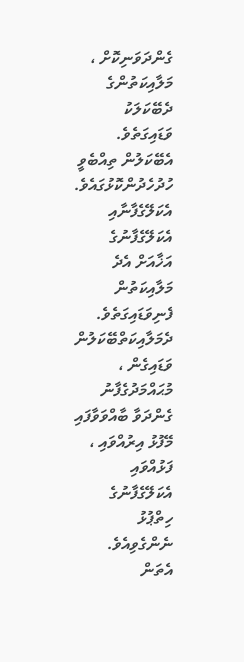ގެންދަވަނިކޮށް ، މަލާއިކަތުންގެ ދެބޭކަލަކު ވަޑައިގަތެވެ. އެބޭކަލުން ތިއްބެވީ ހުދުހެދުންކޮޅުގައެވެ. އެކަލޭގެފާނާއި އެކަލޭގެފާނުގެ އަޚާއަށް އެދެ މަލާއިކަތުން ފެނިވަޑައިގަތެވެ. ދެމަލާއިކަތްބޭކަލުން ވަޑައިގެން ، މުޙައްމަދުގެފާނު ގެންދަވާ ބާއްވަވާފައި މޭފުޅު އިރުއްވައި ، ފަޅުއްވައި އެކަލޭގެފާނުގެ ހިތްޕުޅު ނެންގެވިއެވެ. އެތަން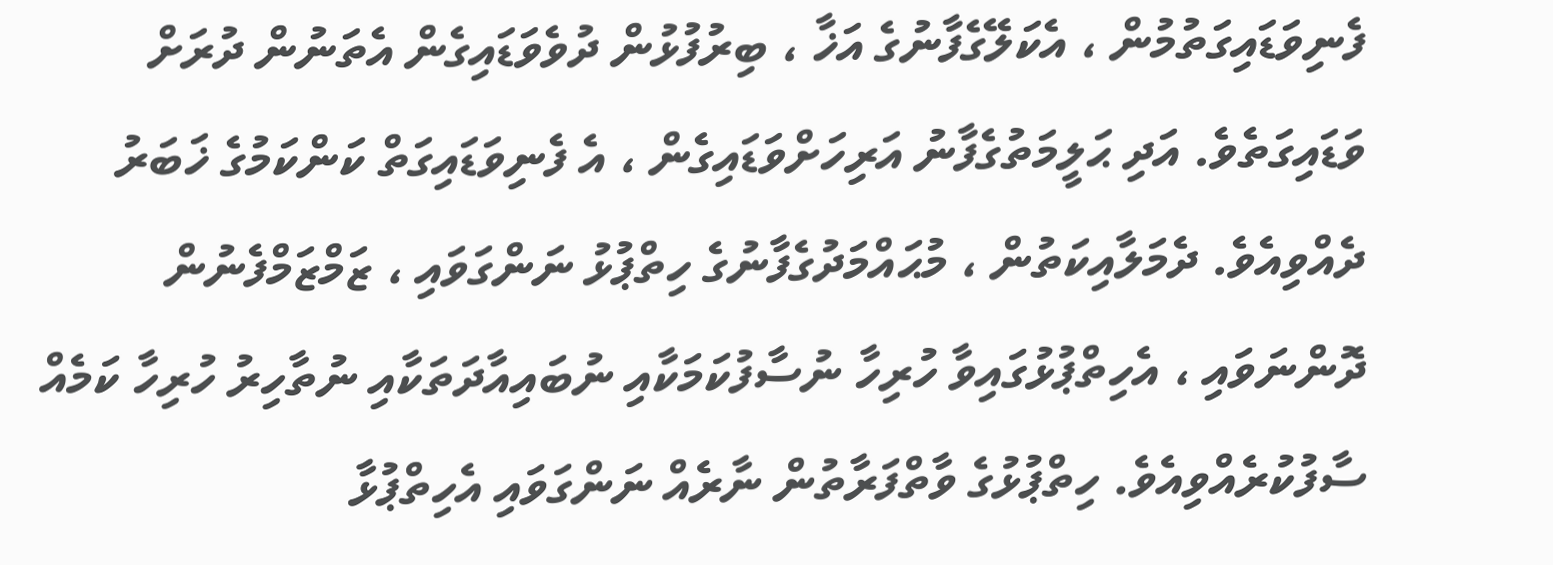ފެނިވަޑައިގަތުމުން ، އެކަލޭގެފާނުގެ އަޚާ ، ބިރުފުޅުން ދުވެވަޑައިގެން އެތަނުން ދުރަށް ވަޑައިގަތެވެ. އަދި ޙަލީމަތުގެފާނު އަރިހަށްވަޑައިގެން ، އެ ފެނިވަޑައިގަތް ކަންކަމުގެ ޚަބަރު ދެއްވިއެވެ. ދެމަލާއިކަތުން ، މުޙައްމަދުގެފާނުގެ ހިތްޕުޅު ނަންގަވައި ، ޒަމްޒަމްފެނުން ދޮންނަވައި ، އެހިތްޕުޅުގައިވާ ހުރިހާ ނުސާފުކަމަކާއި ނުބައިއާދަތަކާއި ނުތާހިރު ހުރިހާ ކަމެއް ސާފުކުރެއްވިއެވެ. ހިތްޕުޅުގެ ވާތްފަރާތުން ނާރެއް ނަންގަވައި އެހިތްޕުޅާ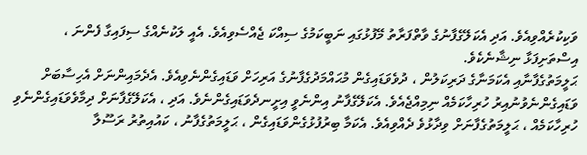ވަކިކުރެއްވިއެވެ. އަދި އެކަލޭގެފާނުގެ ވާތްފަރާތު މޭފުޅުގައި ނަބީކަމުގެ ސިއްކަ ޖެއްސެވިއެވެ. އެއީ ލަކުނެއްގެ ސިފައިގާ ފެންނަ ، އިސްތަށިފަޅާ ނިޝާނެކެވެ.
ޙަލީމަތުގެފާނާއި އެކަމަނާގެ ދަރިކަލުން ، ދުވެވަޑައިގެން މުޙައްމަދުގެފާނުގެ އަރިހަށް ވަޑައިގެންނެވިއެވެ. އެދެމައިންނަށް އެހިސާބަށް ވަޑައިގެންނެވުނުއިރު ހުރިހާކަމެއް ނިމިއްޖެއެވެ. އެކަލޭގެފާނު އިންނެވީ އިށީނދެވަޑައިގެންނެވެ. އަދި ، އެކަލޭގެފާނަށް ދިމާވެވަޑައިގެންނެވި ހުރިހާކަމެއް ، ޙަލީމަތުގެފާނަށް ވިދާޅުވެ ދެއްވިއެވެ. އެކަމާ ބިރުފުޅުގެންވަޑައިގެން ، ޙަލީމަތުގެފާނު ، ކައުއިތުރު ރަސޫލާ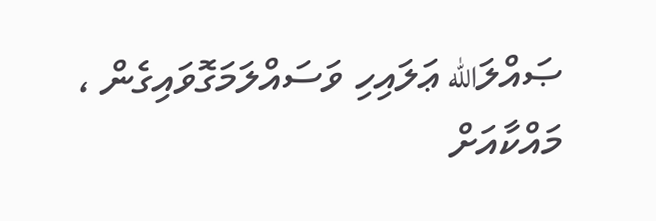ޞައްލަالله ޢަލައިހި ވަސައްލަމަގޮވައިގެން ، މައްކާއަށް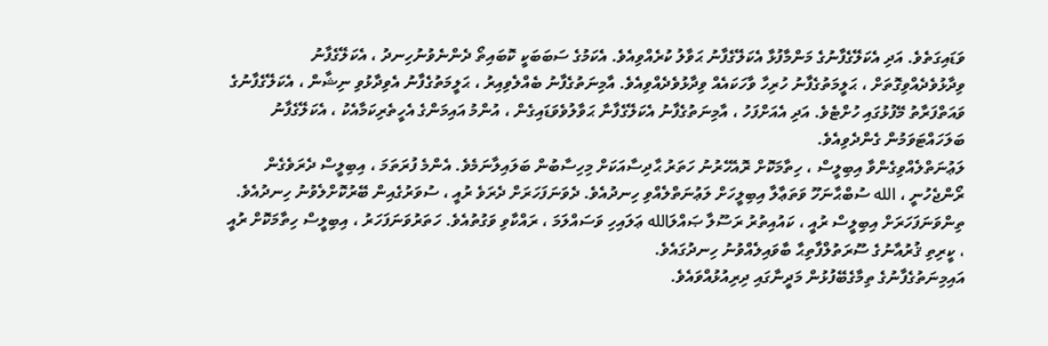ވަޑައިގަތެވެ. އަދި އެކަލޭގެފާނުގެ މަންމާފުޅާ އެކަލޭގެފާނު ޙަވާލު ކުރެއްވިއެވެ. އެކަމުގެ ސަބަބަކީ ކޮބައިތޯ ދެންނެވުނުހިނދު ، އެކަލޭގެފާނު ވިދާޅުވެދެއްވިގޮތަށް ، ޙަލީމަތުގެފާނު ހުރިހާ ވާހަކައެއް ވިދާޅުވެދެއްވިއެވެ. އާމިނަތުގެފާނު ބެއްލެވިއިރު ، ޙަލީމަތުގެފާނު އެވިދާޅުވި ނިޝާން ، އެކަލޭގެފާނުގެ ވައަތްފަރާތު މޭފުޅުގައި ހުށްޓެވެ. އަދި އެއަށްފަހު ، އާމިނަތުގެފާނު އެކަލޭގެފާނާ ޙަވާލުވެވަޑައިގެން ، އުންމު އައިމަންގެ އެހީތެރިކަމާއެކު ، އެކަލޭގެފާނު ބަލަހައްޓަވަމުން ގެންދެވިއެވެ.
ލަޢުނަތްލެއްވިގެންވާ އިބިލީސް ، ހިތާމަކޮށް ރޮއެހޭރުނު ހަތަރު ޙާދިސާއަކަށް މިހިސާބުން ބަލައިލާނަމެވެ. އެންމެ ފުރަތަމަ ، އިބިލީސް ދެރަވެގެން ރޯންޖެހުނީ ، الله ސުބްޙާނަހޫ ވަތަޢާލާ އިބިލީހަށް ލަޢުނަތްލެއްވި ހިނދުއެވެ. ދެވަނަފަހަރަށް ދެރަވެ ރުއީ ، ސުވަރުގެއިން ބޭރުކޮށްލެވުނު ހިނދުއެވެ. ތިންވަނަފަހަރަށް އިބިލީސް ރުއީ ، ކައުއިތުރު ރަސޫލާ ޞައްލަالله ޢަލައިހި ވަސައްލަމަ ، ރައްކާވި ވަގުތުއެވެ. ހަތަރުވަނަފަހަރު ، އިބިލީސް ހިތާމަކޮށް ރުއީ ، ކީރިތި ޤުރުއާނުގެ ސޫރަތުލްފާތިޙާ ބާވައިލެއްވުނު ހިނދުގައެވެ.
އައިމިނަތުގެފާނުގެ ތިމާގެބޭފުޅުން މަދީނާގައި ދިރިއުޅުއްވައެވެ.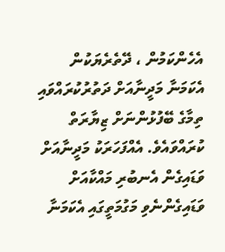އެހެންކަމުން ، ދޭތެރެޔަކުން އެކަމަނާ މަދީނާއަށް ދަތުރުކުރައްވައި ތިމާގެ ބޭފުޅުންނަށް ޒިޔާރަތް ކުރައްވައެވެ. އެއްފަހަރަކު މަދީނާއަށް ވަޑައިގެން އެނބުރި މައްކާއަށް ވަޑައިގެންނެވި މަގުމަތީގައި އެކަމަނާ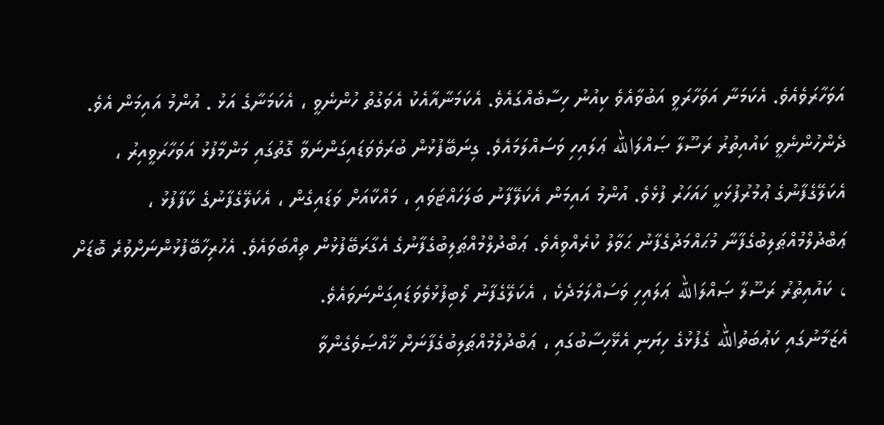އަވަހާރަވެއެވެ. އެކަމަނާ އަވަހާރަވީ އަބުވާއެވެ ކިއުނު ހިސާބެއްގައެވެ. އެކަމަނާއާއެކު އެވަގުތު ހުންނެވީ ، އެކަމަނާގެ އަޅު . އުންމު އައިމަން އެވެ. ދެންހުންނެވީ ކައުއިތުރު ރަސޫލާ ޞައްލަالله ޢަލައިހި ވަސައްލަމައެވެ. ގިނަބޭފުޅުން ބުރަވެވަޑައިގަންނަވާ ގޮތުގައި މަންމާފުޅު އަވަހާރަވީއިރު ، އެކަލޭގެފާނުގެ ޢުމުރުފުޅަކީ ހައަހަރު ފުޅެވެ. އުންމު އައިމަން އެކަލޭފާނު ބަލަހައްޓަވައި ، މައްކާއަށް ވަޑައިގެން ، އެކަލޭގެފާނުގެ ކާފާފުޅު ، ޢަބްދުލްމުއްޠަލިބުގެފާނާ މުޙައްމަދުގެފާނު ޙަވާލު ކުރެއްވިއެވެ. ޢަބްދުލްމުއްޠަލިބުގެފާނުގެ އެގާރަބޭފުޅުން ތިއްބަވައެވެ. އެހުރިހާބޭފުޅުންނަށްވުރެ ބޮޑަށް ، ކައުއިތުރު ރަސޫލާ ޞައްލަالله ޢަލައިހި ވަސައްލަމަދެކެ ، އެކަލޭގެފާނު ލޯބިފުޅުވެވަޑައިގަންނަވައެވެ.
އެޒަމާނުގައި ކަޢުބަތުالله ގެފުޅުގެ ހިޔަނި އެޅޭހިސާބުގައި ، ޢަބްދުލްމުއްޠަލިބުގެފާނަށް ޚާއްޞަވެގެންވާ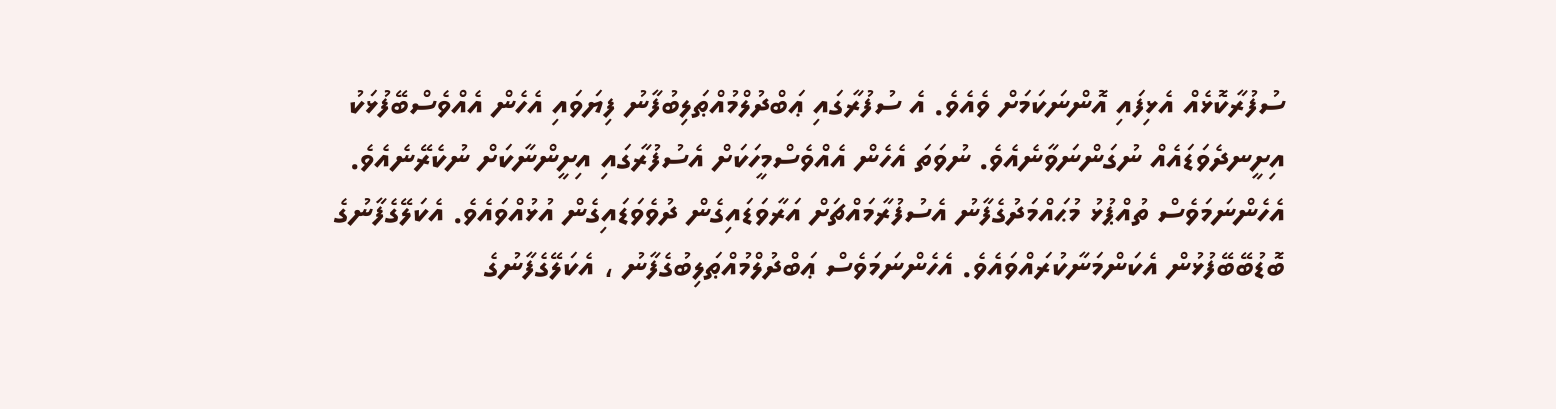ސުފުރާކޮޅެއް އެޅިފައި އޮންނަކަމަށް ވެއެވެ. އެ ސުފުރާގައި ޢަބްދުލްމުއްޠަލިބުފާނު ފިޔަވައި އެހެން އެއްވެސްބޭފުޅަކު އިށީނދެވަޑައެއް ނުގަންނަވާނެއެވެ. ނުވަތަ އެހެން އެއްވެސްމީހަކަށް އެސުފުރާގައި އިށީންނާކަށް ނުކެރޭނެއެވެ. އެހެންނަމަވެސް ތުއްޕުޅު މުޙައްމަދުގެފާނު އެސުފުރާމައްޗަށް އަރާވަޑައިގެން ދުވެވަޑައިގެން އުޅުއްވައެވެ. އެކަލޭގެފާނުގެ ބޮޑުބޭބޭފުޅުން އެކަންމަނާކުރައްވައެވެ. އެހެންނަމަވެސް ޢަބްދުލްމުއްޠަލިބުގެފާނު ، އެކަލޭގެފާނުގެ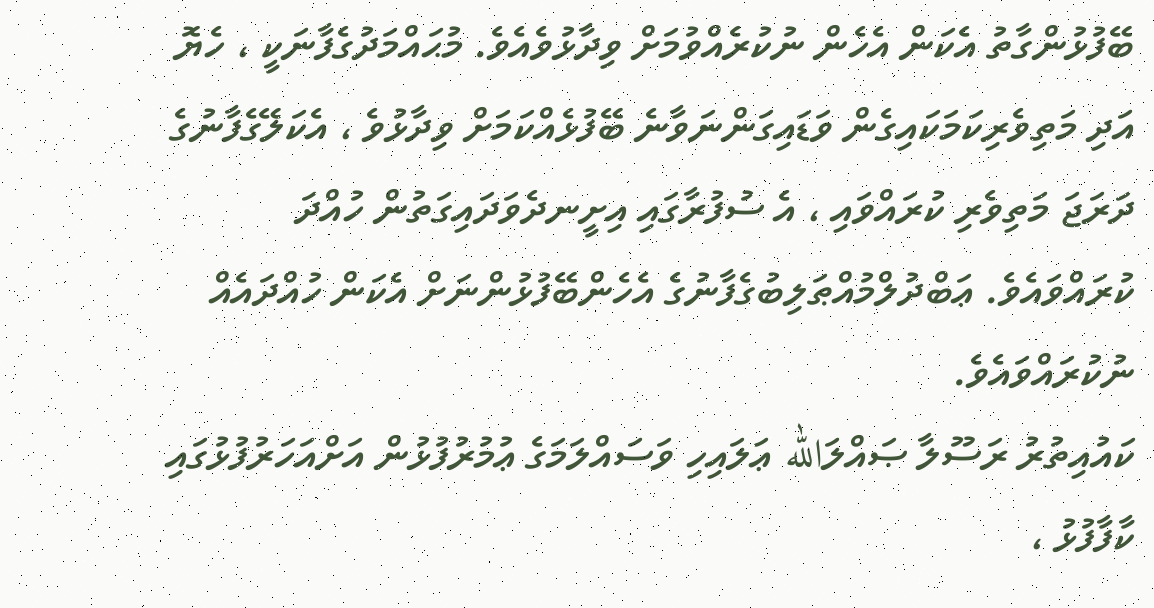ބޭފުޅުންގާތު އެކަން އެހެން ނުކުރެއްވުމަށް ވިދާޅުވެއެވެ. މުޙައްމަދުގެފާނަކީ ، ހެޔޮ އަދި މަތިވެރިކަމަކައިގެން ވަޑައިގަންނަވާނެ ބޭފުޅެއްކަމަށް ވިދާޅުވެ ، އެކަލޭގެފާނުގެ ދަރަޖަ މަތިވެރި ކުރައްވައި ، އެ ސުފުރާގައި އިށީނދެވަދައިގަތުން ހުއްދަ ކުރައްވައެވެ. ޢަބްދުލްމުއްޠަލިބުގެފާނުގެ އެހެންބޭފުޅުންނަށް އެކަން ހުއްދައެއް ނުކުރައްވައެވެ.
ކައުއިތުރު ރަސޫލާ ޞައްލަالله ޢަލައިހި ވަސައްލަމަގެ ޢުމުރުފުޅުން އަށްއަހަރުފުޅުގައި ކާފާފުޅު ،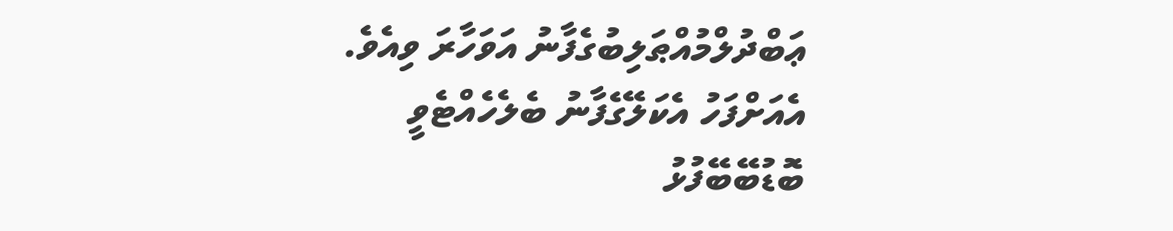ޢަބްދުލްމުއްޠަލިބުގެފާނު އަވަހާރަ ވިއެވެ. އެއަށްފަހު އެކަލޭގެފާނު ބެލެހެއްޓެވީ ބޮޑުބޭބޭފުޅު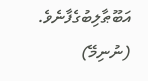އަބޫޠާލިބުގެފާނެވެ. (ނުނިމޭ)